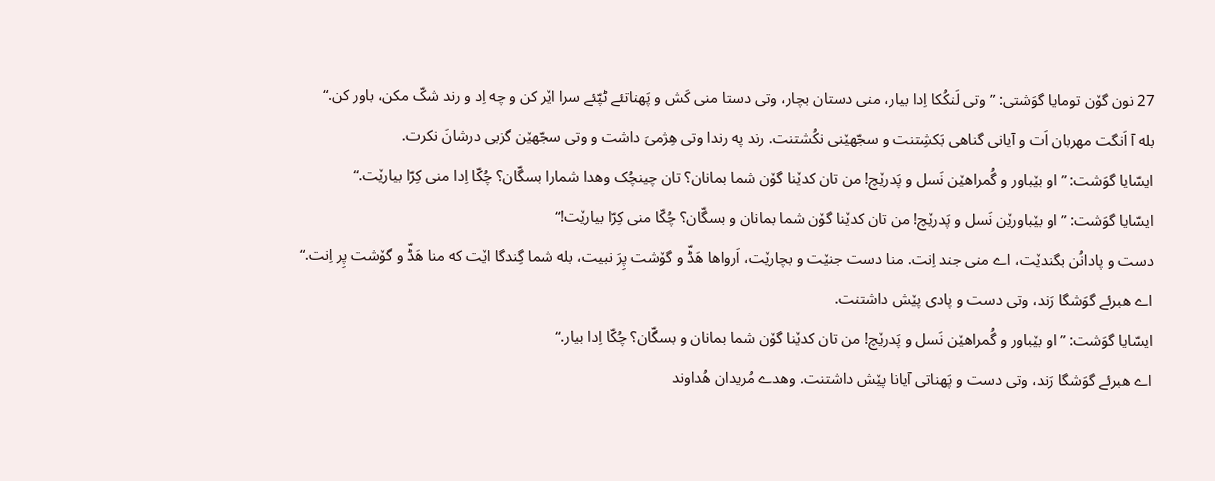27 نون گۆن تومایا گوَشتی: ”وتی لَنکُکا اِدا بیار، منی دستان بچار، وتی دستا منی کَش و پَهناتئے ٹپّئے سرا اێر کن و چه اِد و رند شکّ مکن، باور کن.“
بله آ اَنگت مهربان اَت و آیانی گناهی بَکشِتنت و سجّهێنی نکُشتنت. رند په رندا وتی هِژمیَ داشت و وتی سجّهێن گزبی درشانَ نکرت.
ایسّایا گوَشت: ”او بێباور و گُمراهێن نَسل و پَدرێچ! من تان کدێنا گۆن شما بمانان؟ تان چینچُک وهدا شمارا بسگّان؟ چُکّا اِدا منی کِرّا بیارێت.“
ایسّایا گوَشت: ”او بێباورێن نَسل و پَدرێچ! من تان کدێنا گۆن شما بمانان و بسگّان؟ چُکّا منی کِرّا بیارێت!“
دست و پادانُن بگندێت، اے منی جند اِنت. منا دست جنێت و بچارێت، اَرواها هَڈّ و گۆشت پِرَ نبیت، بله شما گِندگا اێت که منا هَڈّ و گۆشت پِر اِنت.“
اے هبرئے گوَشگا رَند، وتی دست و پادی پێش داشتنت.
ایسّایا گوَشت: ”او بێباور و گُمراهێن نَسل و پَدرێچ! من تان کدێنا گۆن شما بمانان و بسگّان؟ چُکّا اِدا بیار.“
اے هبرئے گوَشگا رَند، وتی دست و پَهناتی آیانا پێش داشتنت. وهدے مُریدان هُداوند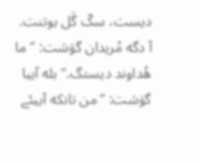دیست، سکّ گَل بوتنت.
آ دگه مُریدان گوَشت: ”ما هُداوند دیستگ.“ بله آییا گوَشت: ”من تانکه آییئے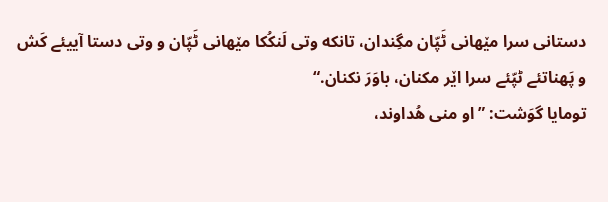دستانی سرا مێهانی ٹَپّان مگِندان، تانکه وتی لَنکُکا مێهانی ٹَپّان و وتی دستا آییئے کَش و پَهناتئے ٹپّئے سرا اێر مکنان، باوَرَ نکنان.“
تومایا گوَشت: ”او منی هُداوند،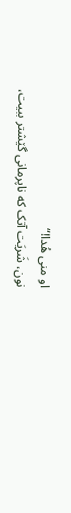او منی هُدا!“
نون، شَریَت آتک که ناپرمانی گێشتر ببیت،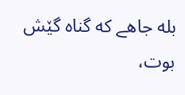بله جاهے که گناه گێش بوت،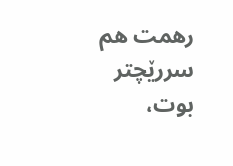رهمت هم سررێچتر بوت،